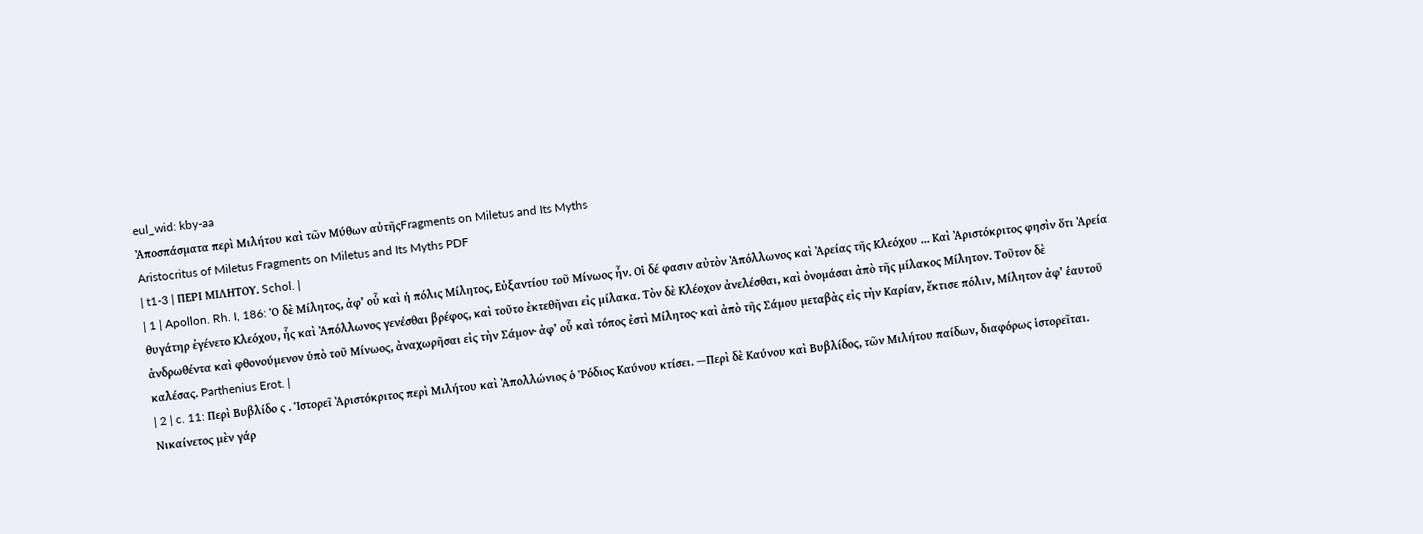eul_wid: kby-aa
Ἀποσπάσματα περὶ Μιλήτου καὶ τῶν Μύθων αὐτῆςFragments on Miletus and Its Myths
Aristocritus of Miletus Fragments on Miletus and Its Myths PDF
| t1-3 | ΠΕΡΙ ΜΙΛΗΤΟΥ. Schol. |
| 1 | Apollon. Rh. I, 186: Ὁ δὲ Μίλητος, ἀφ’ οὗ καὶ ἡ πόλις Μίλητος, Εὐξαντίου τοῦ Μίνωος ἦν. Οἱ δέ φασιν αὐτὸν Ἀπόλλωνος καὶ Ἀρείας τῆς Κλεόχου ... Καὶ Ἀριστόκριτος φησὶν ὅτι Ἀρεία θυγάτηρ ἐγένετο Κλεόχου, ἧς καὶ Ἀπόλλωνος γενέσθαι βρέφος, καὶ τοῦτο ἐκτεθῆναι εἰς μίλακα. Τὸν δὲ Κλέοχον ἀνελέσθαι, καὶ ὀνομάσαι ἀπὸ τῆς μίλακος Μίλητον. Τοῦτον δὲ ἀνδρωθέντα καὶ φθονούμενον ὑπὸ τοῦ Μίνωος, ἀναχωρῆσαι εἰς τὴν Σάμον· ἀφ’ οὗ καὶ τόπος ἐστὶ Μίλητος· καὶ ἀπὸ τῆς Σάμου μεταβὰς εἰς τὴν Καρίαν, ἔκτισε πόλιν, Μίλητον ἀφ’ ἑαυτοῦ καλέσας. Parthenius Erot. |
| 2 | c. 11: Περὶ Βυβλίδο ς . Ἱστορεῖ Ἀριστόκριτος περὶ Μιλήτου καὶ Ἀπολλώνιος ὁ Ῥόδιος Καύνου κτίσει. —Περὶ δὲ Καύνου καὶ Βυβλίδος, τῶν Μιλήτου παίδων, διαφόρως ἱστορεῖται. Νικαίνετος μὲν γάρ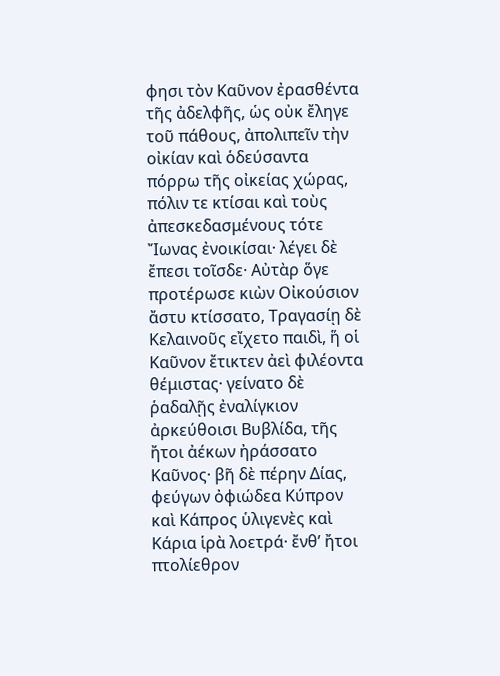φησι τὸν Καῦνον ἐρασθέντα τῆς ἀδελφῆς, ὡς οὐκ ἔληγε τοῦ πάθους, ἀπολιπεῖν τὴν οἰκίαν καὶ ὁδεύσαντα πόρρω τῆς οἰκείας χώρας, πόλιν τε κτίσαι καὶ τοὺς ἀπεσκεδασμένους τότε Ἴωνας ἐνοικίσαι· λέγει δὲ ἔπεσι τοῖσδε· Αὐτὰρ ὅγε προτέρωσε κιὼν Οἰκούσιον ἄστυ κτίσσατο, Τραγασίῃ δὲ Κελαινοῦς εἴχετο παιδὶ, ἥ οἱ Καῦνον ἔτικτεν ἀεὶ φιλέοντα θέμιστας· γείνατο δὲ ῥαδαλῇς ἐναλίγκιον ἀρκεύθοισι Βυβλίδα, τῆς ἤτοι ἀέκων ἠράσσατο Καῦνος· βῆ δὲ πέρην Δίας, φεύγων ὀφιώδεα Κύπρον καὶ Κάπρος ὑλιγενὲς καὶ Κάρια ἱρὰ λοετρά· ἔνθ’ ἤτοι πτολίεθρον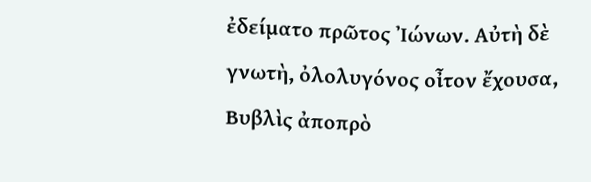ἐδείματο πρῶτος Ἰώνων. Αὐτὴ δὲ γνωτὴ, ὀλολυγόνος οἶτον ἔχουσα, Βυβλὶς ἀποπρὸ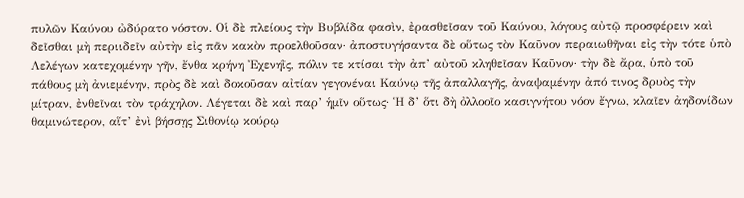πυλῶν Καύνου ὠδύρατο νόστον. Οἱ δὲ πλείους τὴν Βυβλίδα φασὶν, ἐρασθεῖσαν τοῦ Καύνου, λόγους αὐτῷ προσφέρειν καὶ δεῖσθαι μὴ περιιδεῖν αὐτὴν εἰς πᾶν κακὸν προελθοῦσαν· ἀποστυγήσαντα δὲ οὕτως τὸν Καῦνον περαιωθῆναι εἰς τὴν τότε ὑπὸ Λελέγων κατεχομένην γῆν, ἔνθα κρήνη Ἐχενηῒς, πόλιν τε κτίσαι τὴν ἀπ’ αὐτοῦ κληθεῖσαν Καῦνον· τὴν δὲ ἄρα, ὑπὸ τοῦ πάθους μὴ ἀνιεμένην, πρὸς δὲ καὶ δοκοῦσαν αἰτίαν γεγονέναι Καύνῳ τῆς ἀπαλλαγῆς, ἀναψαμένην ἀπό τινος δρυὸς τὴν μίτραν, ἐνθεῖναι τὸν τράχηλον. Λέγεται δὲ καὶ παρ’ ἡμῖν οὕτως· Ἡ δ’ ὅτι δὴ ὀλλοοῖο κασιγνήτου νόον ἔγνω, κλαῖεν ἀηδονίδων θαμινώτερον, αἵτ’ ἐνὶ βήσσῃς Σιθονίῳ κούρῳ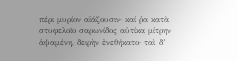πέρι μυρίον αἰάζουσιν· καί ῥα κατὰ στυφελοῖο σαρωνίδος αὐτίκα μίτρην ἁψαμένη, δειρὴν ἐνεθήκατο· ταὶ δ’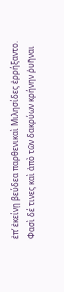ἐπ’ ἐκείνῃ βεύδεα παρθενικαὶ Μιλησίδες ἐρρήξαντο. Φασὶ δέ τινες καὶ ἀπὸ τῶν δακρύων κρήνην ῥυῆναι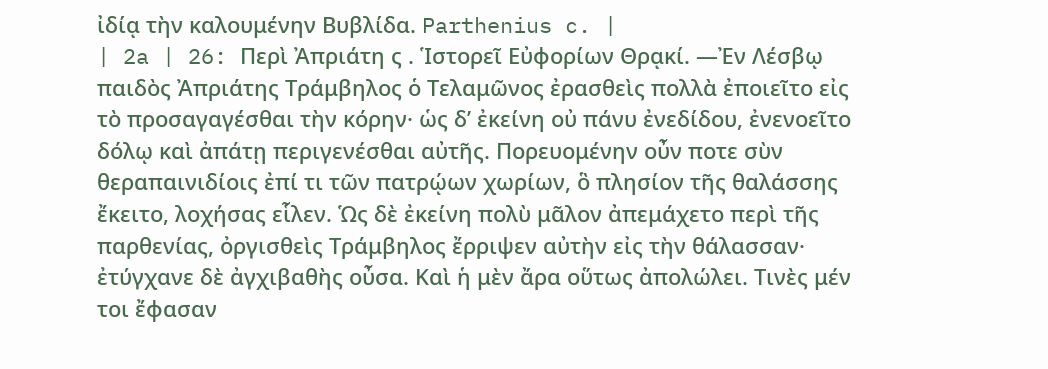ἰδίᾳ τὴν καλουμένην Βυβλίδα. Parthenius c. |
| 2a | 26: Περὶ Ἀπριάτη ς . Ἱστορεῖ Εὐφορίων Θρᾳκί. —Ἐν Λέσβῳ παιδὸς Ἀπριάτης Τράμβηλος ὁ Τελαμῶνος ἐρασθεὶς πολλὰ ἐποιεῖτο εἰς τὸ προσαγαγέσθαι τὴν κόρην· ὡς δ’ ἐκείνη οὐ πάνυ ἐνεδίδου, ἐνενοεῖτο δόλῳ καὶ ἀπάτῃ περιγενέσθαι αὐτῆς. Πορευομένην οὖν ποτε σὺν θεραπαινιδίοις ἐπί τι τῶν πατρῴων χωρίων, ὃ πλησίον τῆς θαλάσσης ἔκειτο, λοχήσας εἷλεν. Ὡς δὲ ἐκείνη πολὺ μᾶλον ἀπεμάχετο περὶ τῆς παρθενίας, ὀργισθεὶς Τράμβηλος ἔρριψεν αὐτὴν εἰς τὴν θάλασσαν· ἐτύγχανε δὲ ἀγχιβαθὴς οὖσα. Καὶ ἡ μὲν ἄρα οὕτως ἀπολώλει. Τινὲς μέν τοι ἔφασαν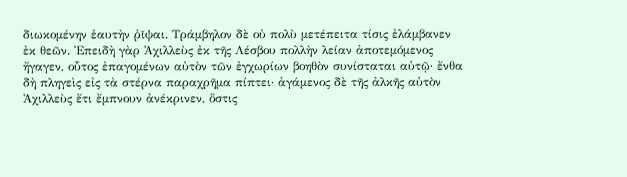διωκομένην ἑαυτὴν ῥῖψαι. Τράμβηλον δὲ οὐ πολὺ μετέπειτα τίσις ἐλάμβανεν ἐκ θεῶν. Ἐπειδὴ γὰρ Ἀχιλλεὺς ἐκ τῆς Λέσβου πολλὴν λείαν ἀποτεμόμενος ἤγαγεν, οὗτος ἐπαγομένων αὐτὸν τῶν ἐγχωρίων βοηθὸν συνίσταται αὐτῷ· ἔνθα δὴ πληγεὶς εἰς τὰ στέρνα παραχρῆμα πίπτει· ἀγάμενος δὲ τῆς ἀλκῆς αὐτὸν Ἀχιλλεὺς ἔτι ἔμπνουν ἀνέκρινεν, ὅστις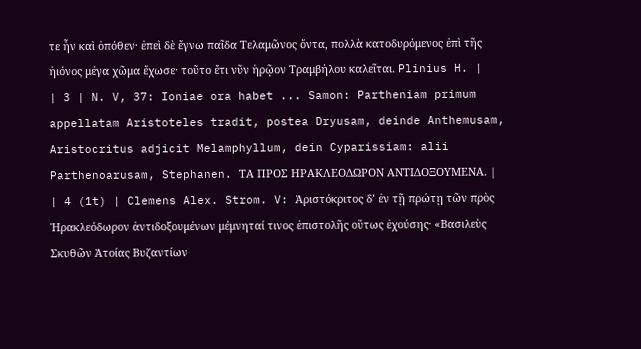τε ἦν καὶ ὁπόθεν· ἐπεὶ δὲ ἔγνω παῖδα Τελαμῶνος ὄντα, πολλὰ κατοδυρόμενος ἐπὶ τῆς ἠιόνος μέγα χῶμα ἔχωσε· τοῦτο ἔτι νῦν ἡρῷον Τραμβήλου καλεῖται. Plinius H. |
| 3 | N. V, 37: Ioniae ora habet ... Samon: Partheniam primum appellatam Aristoteles tradit, postea Dryusam, deinde Anthemusam, Aristocritus adjicit Melamphyllum, dein Cyparissiam: alii Parthenoarusam, Stephanen. ΤΑ ΠΡΟΣ ΗΡΑΚΛΕΟΔΩΡΟΝ ΑΝΤΙΔΟΞΟΥΜΕΝΑ. |
| 4 (1t) | Clemens Alex. Strom. V: Ἀριστόκριτος δ’ ἐν τῇ πρώτῃ τῶν πρὸς Ἡρακλεόδωρον ἀντιδοξουμένων μέμνηταί τινος ἐπιστολῆς οὕτως ἐχούσης· «Βασιλεὺς Σκυθῶν Ἀτοίας Βυζαντίων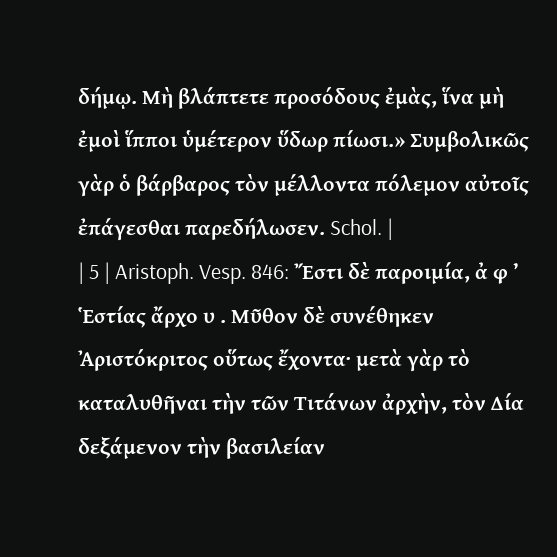δήμῳ. Μὴ βλάπτετε προσόδους ἐμὰς, ἵνα μὴ ἐμοὶ ἵπποι ὑμέτερον ὕδωρ πίωσι.» Συμβολικῶς γὰρ ὁ βάρβαρος τὸν μέλλοντα πόλεμον αὐτοῖς ἐπάγεσθαι παρεδήλωσεν. Schol. |
| 5 | Aristoph. Vesp. 846: Ἔστι δὲ παροιμία, ἀ φ ’ Ἑστίας ἄρχο υ . Μῦθον δὲ συνέθηκεν Ἀριστόκριτος οὕτως ἔχοντα· μετὰ γὰρ τὸ καταλυθῆναι τὴν τῶν Τιτάνων ἀρχὴν, τὸν Δία δεξάμενον τὴν βασιλείαν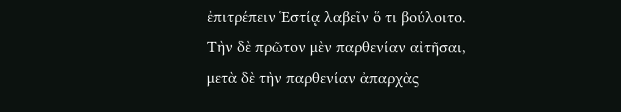ἐπιτρέπειν Ἑστίᾳ λαβεῖν ὅ τι βούλοιτο. Τὴν δὲ πρῶτον μὲν παρθενίαν αἰτῆσαι, μετὰ δὲ τὴν παρθενίαν ἀπαρχὰς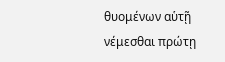θυομένων αὑτῇ νέμεσθαι πρώτῃ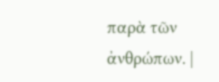παρὰ τῶν ἀνθρώπων. |